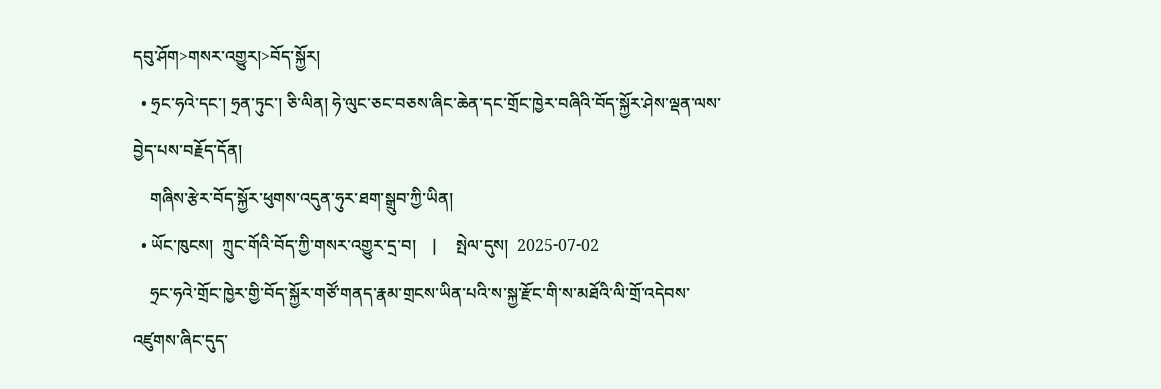དབུ་ཤོག>གསར་འགྱུར།>བོད་སྐྱོར།
  • ཧྲང་ཧའེ་དང་། ཧྲན་ཏུང་། ཅི་ལིན། ཧེ་ལུང་ཅང་བཅས་ཞིང་ཆེན་དང་གྲོང་ཁྱེར་བཞིའི་བོད་སྐྱོར་ཤེས་ལྡན་ལས་བྱེད་པས་བརྗོད་དོན།
    གཞིས་རྩེར་བོད་སྐྱོར་ཕུགས་འདུན་ཧུར་ཐག་སྒྲུབ་ཀྱི་ཡིན།
  • ཡོང་ཁུངས།  ཀྲུང་གོའི་བོད་ཀྱི་གསར་འགྱུར་དྲ་བ།    |     སྤེལ་དུས།  2025-07-02
    ཧྲང་ཧའེ་གྲོང་ཁྱེར་གྱི་བོད་སྐྱོར་གཙོ་གནད་རྣམ་གྲངས་ཡིན་པའི་ས་སྐྱ་རྫོང་གི་ས་མཐོའི་ལི་གྲོ་འདེབས་འཛུགས་ཞིང་དུད་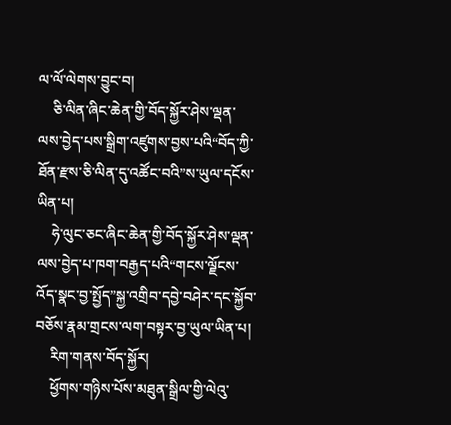ལ་ལོ་ལེགས་བྱུང་བ།
    ཅི་ལིན་ཞིང་ཆེན་གྱི་བོད་སྐྱོར་ཤེས་ལྡན་ལས་བྱེད་པས་སྒྲིག་འཛུགས་བྱས་པའི“བོད་ཀྱི་ཐོན་རྫས་ཅི་ལིན་དུ་འཚོང་བའི”ས་ཡུལ་དངོས་ཡིན་པ།
    ཧེ་ལུང་ཅང་ཞིང་ཆེན་གྱི་བོད་སྐྱོར་ཤེས་ལྡན་ལས་བྱེད་པ་ཁག་བརྒྱད་པའི“གངས་ལྗོངས་འོད་སྣང་བྱ་སྤྱོད”སྐྱ་འགྲིབ་དབྱེ་བཤེར་དང་སྐྱོབ་བཅོས་རྣམ་གྲངས་ལག་བསྟར་བྱ་ཡུལ་ཡིན་པ།
    རིག་གནས་བོད་སྐྱོར།
    ཕྱོགས་གཉིས་པོས་མཐུན་སྒྲིལ་གྱི་ལེའུ་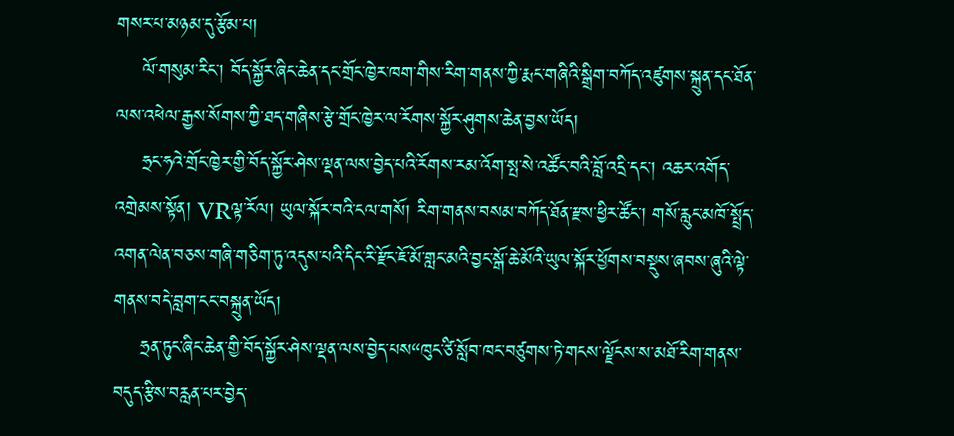གསར་པ་མཉམ་དུ་རྩོམ་པ།
    ལོ་གསུམ་རིང་། བོད་སྐྱོར་ཞིང་ཆེན་དང་གྲོང་ཁྱེར་ཁག་གིས་རིག་གནས་ཀྱི་རྨང་གཞིའི་སྒྲིག་བཀོད་འཛུགས་སྐྲུན་དང་ཐོན་ལས་འཕེལ་རྒྱས་སོགས་ཀྱི་ཐད་གཞིས་རྩེ་གྲོང་ཁྱེར་ལ་རོགས་སྐྱོར་ཤུགས་ཆེན་བྱས་ཡོད།
    ཧྲང་ཧའེ་གྲོང་ཁྱེར་གྱི་བོད་སྐྱོར་ཤེས་ལྡན་ལས་བྱེད་པའི་རོགས་རམ་འོག་སྤ་སེ་འཚོང་བའི་བློ་འདྲི་དང་། འཆར་འགོད་འགྲེམས་སྟོན། VRལྟ་རོལ། ཡུལ་སྐོར་བའི་ངལ་གསོ། རིག་གནས་བསམ་བཀོད་ཐོན་རྫས་ཕྱིར་ཚོང་། གསོ་རླུང་མཁོ་སྤྲོད་འགན་ལེན་བཅས་གཞི་གཅིག་ཏུ་འདུས་པའི་དིང་རི་རྫོང་ཇོ་མོ་གླང་མའི་བྱང་སྒོ་ཆེ་མོའི་ཡུལ་སྐོར་ཕྱོགས་བསྡུས་ཞབས་ཞུའི་ལྟེ་གནས་བདེ་བླག་ངང་བསྐྲུན་ཡོད།
    ཧྲན་ཏུང་ཞིང་ཆེན་གྱི་བོད་སྐྱོར་ཤེས་ལྡན་ལས་བྱེད་པས“ཁུང་ཙི་སློབ་ཁང་བཙུགས་ཏེ་གངས་ལྗོངས་ས་མཐོ་རིག་གནས་བདུད་རྩིས་བརླན་པར་བྱེད་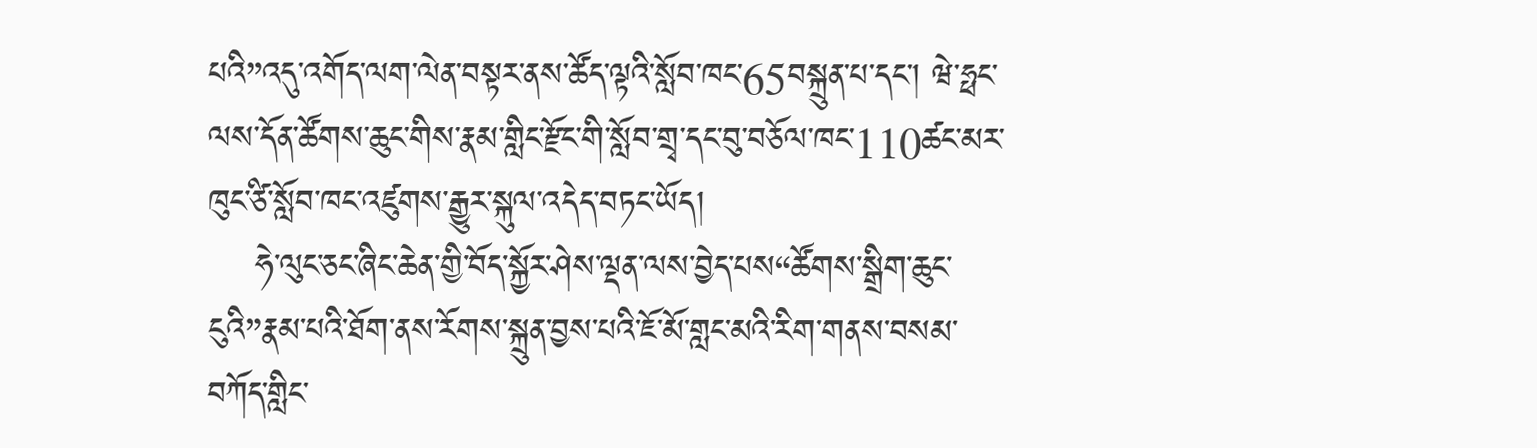པའི”འདུ་འགོད་ལག་ལེན་བསྟར་ནས་ཚོད་ལྟའི་སློབ་ཁང་65བསྐྲུན་པ་དང་། ཝེ་ཧྥང་ལས་དོན་ཚོགས་ཆུང་གིས་རྣམ་གླིང་རྫོང་གི་སློབ་གྲྭ་དང་བུ་བཅོལ་ཁང་110ཚང་མར་ཁུང་ཙི་སློབ་ཁང་འཛུགས་རྒྱུར་སྐུལ་འདེད་བཏང་ཡོད།
    ཧེ་ལུང་ཅང་ཞིང་ཆེན་གྱི་བོད་སྐྱོར་ཤེས་ལྡན་ལས་བྱེད་པས“ཚོགས་སྒྲིག་ཆུང་ངུའི”རྣམ་པའི་ཐོག་ནས་རོགས་སྐྲུན་བྱས་པའི་ཇོ་མོ་གླང་མའི་རིག་གནས་བསམ་བཀོད་གླིང་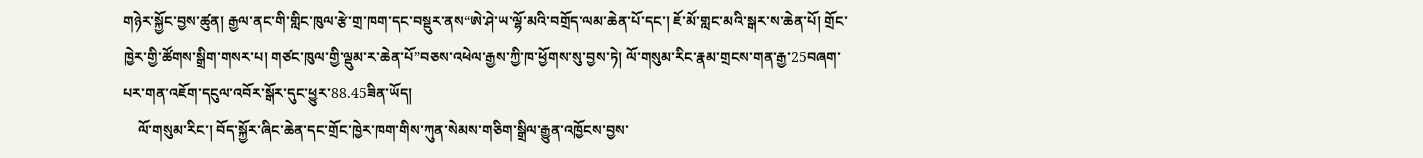གཉེར་སྐྱོང་བྱས་ཚུན། རྒྱལ་ནང་གི་གླིང་ཁུལ་རྩེ་གྲ་ཁག་དང་བསྡུར་ནས“ཨེ་ཤེ་ཡ་ལྷོ་མའི་བགྲོད་ལམ་ཆེན་པོ་དང་། ཇོ་མོ་གླང་མའི་སྒར་ས་ཆེན་པོ། གྲོང་ཁྱེར་གྱི་ཚོགས་སྒྲིག་གསར་པ། གཙང་ཁུལ་གྱི་ལྡུམ་ར་ཆེན་པོ”བཅས་འཕེལ་རྒྱས་ཀྱི་ཁ་ཕྱོགས་སུ་བྱས་ཏེ། ལོ་གསུམ་རིང་རྣམ་གྲངས་གན་རྒྱ་25བཞག་པར་གན་འཇོག་དངུལ་འབོར་སྒོར་དུང་ཕྱུར་88.45ཟིན་ཡོད།
    ལོ་གསུམ་རིང་། བོད་སྐྱོར་ཞིང་ཆེན་དང་གྲོང་ཁྱེར་ཁག་གིས་ཀུན་སེམས་གཅིག་སྒྲིལ་རྒྱུན་འཁྱོངས་བྱས་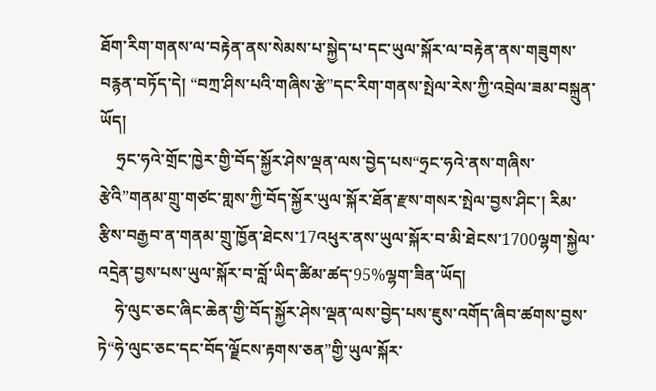ཐོག་རིག་གནས་ལ་བརྟེན་ནས་སེམས་པ་སྐྱེད་པ་དང་ཡུལ་སྐོར་ལ་བརྟེན་ནས་གཟུགས་བརྙན་བཏོད་དེ། “བཀྲ་ཤིས་པའི་གཞིས་རྩེ”དང་རིག་གནས་སྤེལ་རེས་ཀྱི་འབྲེལ་ཟམ་བསྐྲུན་ཡོད།
    ཧྲང་ཧའེ་གྲོང་ཁྱེར་གྱི་བོད་སྐྱོར་ཤེས་ལྡན་ལས་བྱེད་པས“ཧྲང་ཧའེ་ནས་གཞིས་རྩེའི”གནམ་གྲུ་གཙང་གླས་ཀྱི་བོད་སྐྱོར་ཡུལ་སྐོར་ཐོན་རྫས་གསར་སྤེལ་བྱས་ཤིང་། རིམ་རྩིས་བརྒྱབ་ན་གནམ་གྲུ་ཁྱོན་ཐེངས་17འཕུར་ནས་ཡུལ་སྐོར་བ་མི་ཐེངས་1700ལྷག་སྐྱེལ་འདྲེན་བྱས་པས་ཡུལ་སྐོར་བ་བློ་ཡིད་ཚིམ་ཚད་95%ལྷག་ཟིན་ཡོད།
    ཧེ་ལུང་ཅང་ཞིང་ཆེན་གྱི་བོད་སྐྱོར་ཤེས་ལྡན་ལས་བྱེད་པས་ཇུས་འགོད་ཞིབ་ཚགས་བྱས་ཏེ“ཧེ་ལུང་ཅང་དང་བོད་ལྗོངས་རྟགས་ཅན”གྱི་ཡུལ་སྐོར་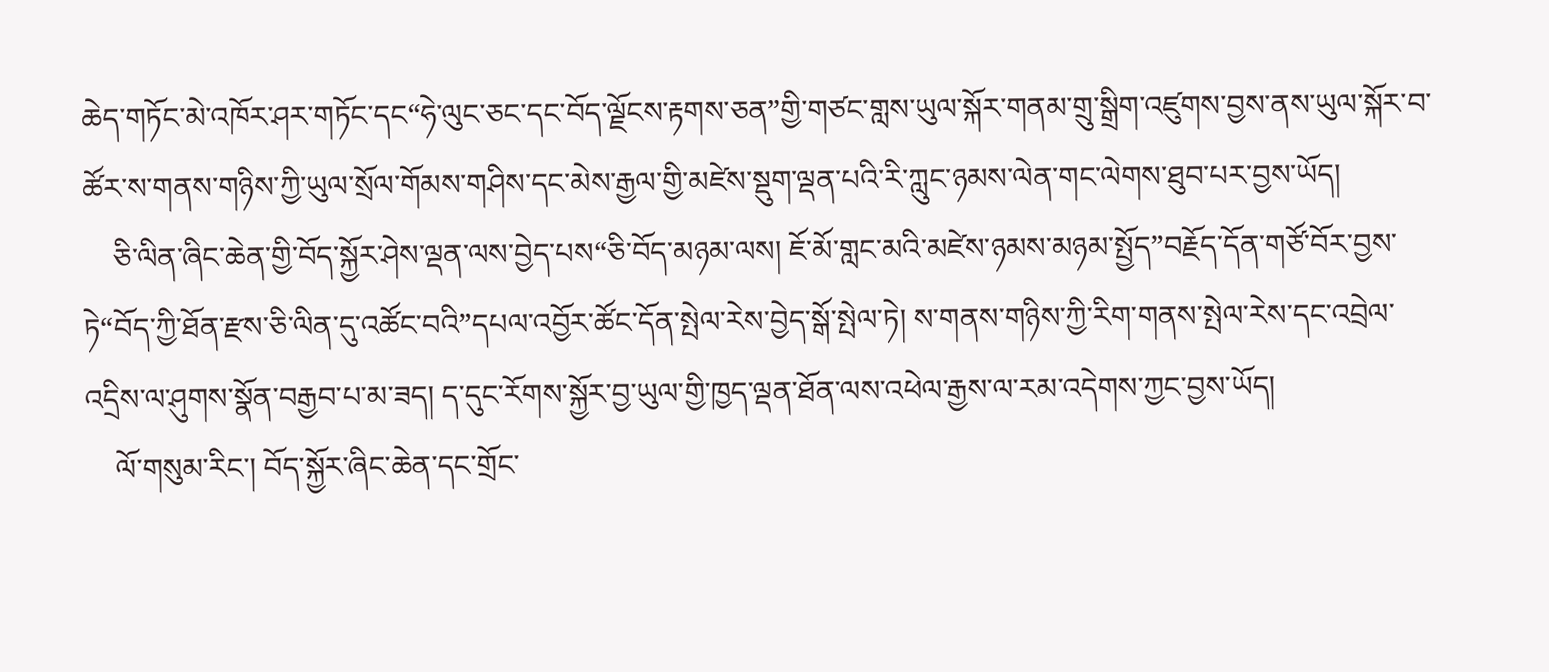ཆེད་གཏོང་མེ་འཁོར་ཤར་གཏོང་དང“ཧེ་ལུང་ཅང་དང་བོད་ལྗོངས་རྟགས་ཅན”གྱི་གཙང་གླས་ཡུལ་སྐོར་གནམ་གྲུ་སྒྲིག་འཛུགས་བྱས་ནས་ཡུལ་སྐོར་བ་ཚོར་ས་གནས་གཉིས་ཀྱི་ཡུལ་སྲོལ་གོམས་གཤིས་དང་མེས་རྒྱལ་གྱི་མཛེས་སྡུག་ལྡན་པའི་རི་ཀླུང་ཉམས་ལེན་གང་ལེགས་ཐུབ་པར་བྱས་ཡོད།
    ཅི་ལིན་ཞིང་ཆེན་གྱི་བོད་སྐྱོར་ཤེས་ལྡན་ལས་བྱེད་པས“ཅི་བོད་མཉམ་ལས། ཇོ་མོ་གླང་མའི་མཛེས་ཉམས་མཉམ་སྤྱོད”བརྗོད་དོན་གཙོ་བོར་བྱས་ཏེ“བོད་ཀྱི་ཐོན་རྫས་ཅི་ལིན་དུ་འཚོང་བའི”དཔལ་འབྱོར་ཚོང་དོན་སྤེལ་རེས་བྱེད་སྒོ་སྤེལ་ཏེ། ས་གནས་གཉིས་ཀྱི་རིག་གནས་སྤེལ་རེས་དང་འབྲེལ་འདྲིས་ལ་ཤུགས་སྣོན་བརྒྱབ་པ་མ་ཟད། ད་དུང་རོགས་སྐྱོར་བྱ་ཡུལ་གྱི་ཁྱད་ལྡན་ཐོན་ལས་འཕེལ་རྒྱས་ལ་རམ་འདེགས་ཀྱང་བྱས་ཡོད།
    ལོ་གསུམ་རིང་། བོད་སྐྱོར་ཞིང་ཆེན་དང་གྲོང་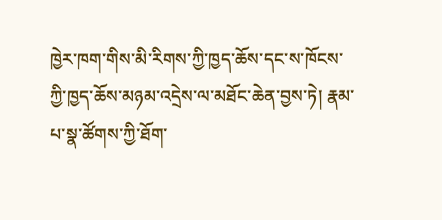ཁྱེར་ཁག་གིས་མི་རིགས་ཀྱི་ཁྱད་ཆོས་དང་ས་ཁོངས་ཀྱི་ཁྱད་ཆོས་མཉམ་འདྲེས་ལ་མཐོང་ཆེན་བྱས་ཏེ། རྣམ་པ་སྣ་ཚོགས་ཀྱི་ཐོག་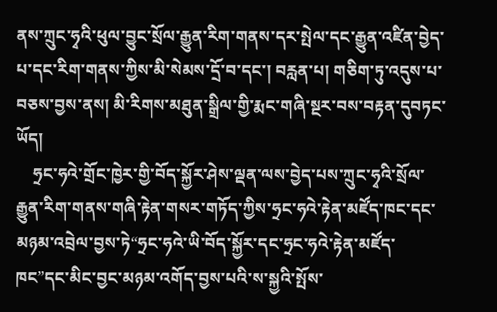ནས་ཀྲུང་ཧྭའི་ཕུལ་བྱུང་སྲོལ་རྒྱུན་རིག་གནས་དར་སྤེལ་དང་རྒྱུན་འཛིན་བྱེད་པ་དང་རིག་གནས་ཀྱིས་མི་སེམས་དྲོ་བ་དང་། བརླན་པ། གཅིག་ཏུ་འདུས་པ་བཅས་བྱས་ནས། མི་རིགས་མཐུན་སྒྲིལ་གྱི་རྨང་གཞི་སྔར་བས་བརྟན་དུབཏང་ཡོད།
    ཧྲང་ཧའེ་གྲོང་ཁྱེར་གྱི་བོད་སྐྱོར་ཤེས་ལྡན་ལས་བྱེད་པས་ཀྲུང་ཧྭའི་སྲོལ་རྒྱུན་རིག་གནས་གཞི་རྟེན་གསར་གཏོད་ཀྱིས་ཧྲང་ཧའེ་རྟེན་མཛོད་ཁང་དང་མཉམ་འབྲེལ་བྱས་ཏེ“ཧྲང་ཧའེ་ཡི་བོད་སྐྱོར་དང་ཧྲང་ཧའེ་རྟེན་མཛོད་ཁང”དང་མིང་བྱང་མཉམ་འགོད་བྱས་པའི་ས་སྐྱའི་སྤོས་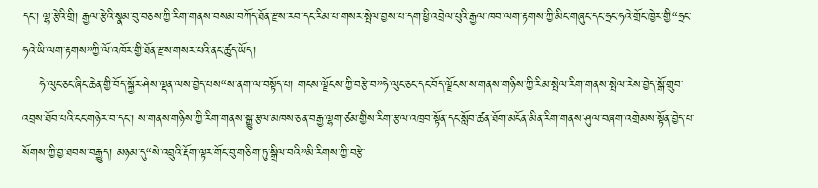དང་། ལྷ་རྩེའི་གྲི། རྒྱལ་རྩེའི་སྣམ་བུ་བཅས་ཀྱི་རིག་གནས་བསམ་བཀོད་ཐོན་རྫས་རབ་དང་རིམ་པ་གསར་སྤེལ་བྱས་པ་དག་ཕྱི་འབྲེལ་པུའི་རྒྱལ་ཁབ་ལག་རྟགས་ཀྱི་མིང་གཞུང་དང་ཧྲང་ཧའེ་གྲོང་ཁྱེར་གྱི“ཧྲང་ཧའེ་ཡི་ལག་རྟགས”ཀྱི་ལོ་འཁོར་གྱི་ཐོན་རྫས་གསར་པའི་ནང་ཚུད་ཡོད།
    ཧེ་ལུང་ཅང་ཞིང་ཆེན་གྱི་བོད་སྐྱོར་ཤེས་ལྡན་ལས་བྱེད་པས“ས་ནག་ལ་བསྟོད་པ། གངས་ལྗོངས་ཀྱི་བརྩེ་བ”ཧེ་ལུང་ཅང་དང་བོད་ལྗོངས་ས་གནས་གཉིས་ཀྱི་རིམ་སྤེལ་རིག་གནས་སྤེལ་རེས་བྱེད་སྒོ་གྲུབ་འབྲས་ཐོབ་པའི་ངང་གཉེར་བ་དང་། ས་གནས་གཉིས་ཀྱི་རིག་གནས་སྒྱུ་རྩལ་མཁས་ཅན་བརྒྱ་ལྷག་ཙམ་གྱིས་རིག་རྩལ་འཁྲབ་སྟོན་དང་སློབ་ཚན་ཐོག་མངོན་མིན་རིག་གནས་ཤུལ་བཞག་འགྲེམས་སྟོན་བྱེད་པ་སོགས་ཀྱི་བྱ་ཐབས་བརྒྱུད། མཉམ་དུ“སེ་འབྲུའི་རྡོག་ལྟར་གོང་བུ་གཅིག་ཏུ་སྒྲིལ་བའི”མི་རིགས་ཀྱི་བརྩེ་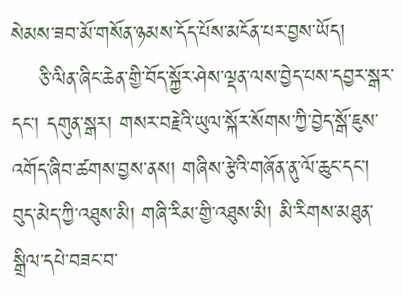སེམས་ཟབ་མོ་གསོན་ཉམས་དོད་པོས་མངོན་པར་བྱས་ཡོད།
    ཅི་ལིན་ཞིང་ཆེན་གྱི་བོད་སྐྱོར་ཤེས་ལྡན་ལས་བྱེད་པས་དབྱར་སྒར་དང་། དགུན་སྒར། གསར་བརྗེའི་ཡུལ་སྐོར་སོགས་ཀྱི་བྱེད་སྒོ་ཇུས་འགོད་ཞིབ་ཚགས་བྱས་ནས། གཞིས་རྩེའི་གཞོན་ནུ་ལོ་ཆུང་དང་། བུད་མེད་ཀྱི་འཐུས་མི། གཞི་རིམ་གྱི་འཐུས་མི། མི་རིགས་མཐུན་སྒྲིལ་དཔེ་བཟང་བ་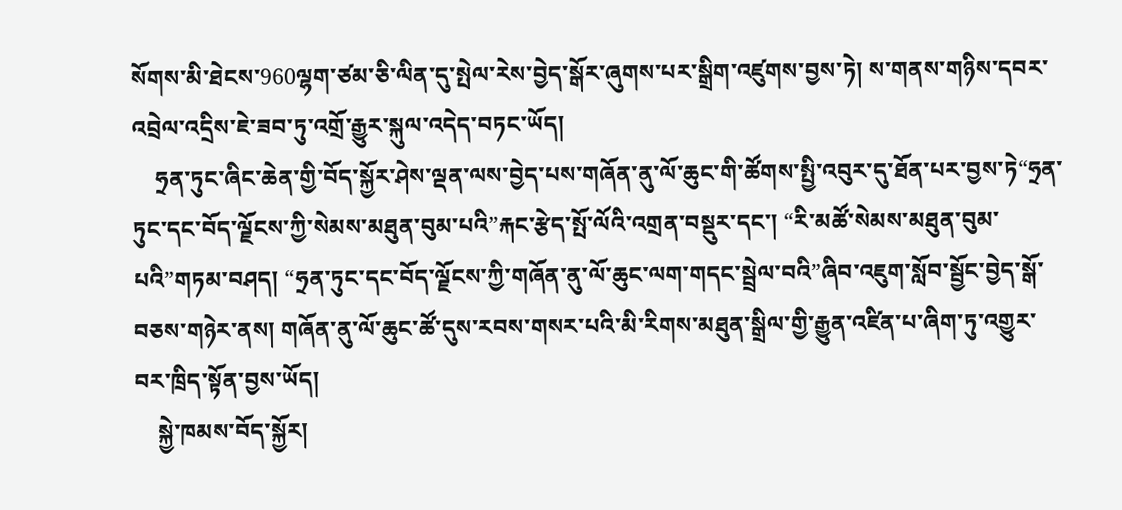སོགས་མི་ཐེངས་960ལྷག་ཙམ་ཅི་ལིན་དུ་སྤེལ་རེས་བྱེད་སྒོར་ཞུགས་པར་སྒྲིག་འཛུགས་བྱས་ཏེ། ས་གནས་གཉིས་དབར་འབྲེལ་འདྲིས་ཇེ་ཟབ་ཏུ་འགྲོ་རྒྱུར་སྐུལ་འདེད་བཏང་ཡོད།
    ཧྲན་ཏུང་ཞིང་ཆེན་གྱི་བོད་སྐྱོར་ཤེས་ལྡན་ལས་བྱེད་པས་གཞོན་ནུ་ལོ་ཆུང་གི་ཚོགས་སྤྱི་འབུར་དུ་ཐོན་པར་བྱས་ཏེ“ཧྲན་ཏུང་དང་བོད་ལྗོངས་ཀྱི་སེམས་མཐུན་བུམ་པའི”རྐང་རྩེད་སྤོ་ལོའི་འགྲན་བསྡུར་དང་། “རི་མཚོ་སེམས་མཐུན་བུམ་པའི”གཏམ་བཤད། “ཧྲན་ཏུང་དང་བོད་ལྗོངས་ཀྱི་གཞོན་ནུ་ལོ་ཆུང་ལག་གདང་སྦྲེལ་བའི”ཞིབ་འཇུག་སློབ་སྦྱོང་བྱེད་སྒོ་བཅས་གཉེར་ནས། གཞོན་ནུ་ལོ་ཆུང་ཚོ་དུས་རབས་གསར་པའི་མི་རིགས་མཐུན་སྒྲིལ་གྱི་རྒྱུན་འཛིན་པ་ཞིག་ཏུ་འགྱུར་བར་ཁྲིད་སྟོན་བྱས་ཡོད།
    སྐྱེ་ཁམས་བོད་སྐྱོར།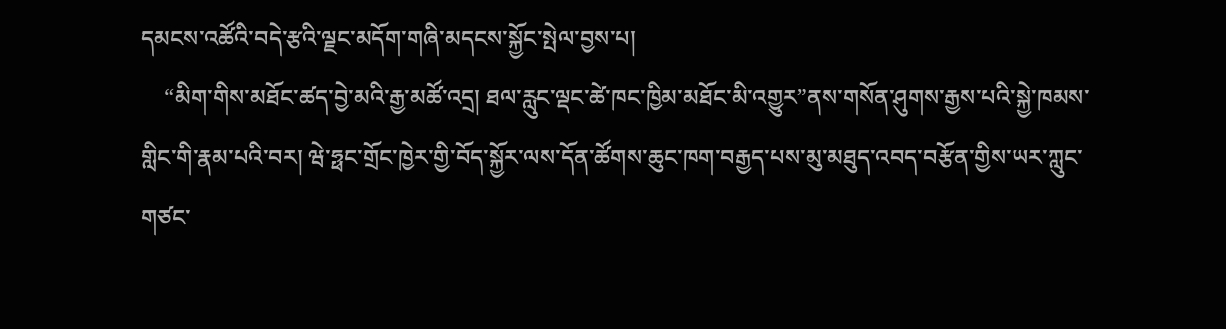དམངས་འཚོའི་བདེ་རྩའི་ལྗང་མདོག་གཞི་མདངས་སྐྱོང་སྤེལ་བྱས་པ།
    “མིག་གིས་མཐོང་ཚད་བྱེ་མའི་རྒྱ་མཚོ་འདྲ། ཐལ་རླུང་ལྡང་ཚེ་ཁང་ཁྱིམ་མཐོང་མི་འགྱུར”ནས་གསོན་ཤུགས་རྒྱས་པའི་སྐྱེ་ཁམས་གླིང་གི་རྣམ་པའི་བར། ཝེ་ཧྥང་གྲོང་ཁྱེར་གྱི་བོད་སྐྱོར་ལས་དོན་ཚོགས་ཆུང་ཁག་བརྒྱད་པས་མུ་མཐུད་འབད་བརྩོན་གྱིས་ཡར་ཀླུང་གཙང་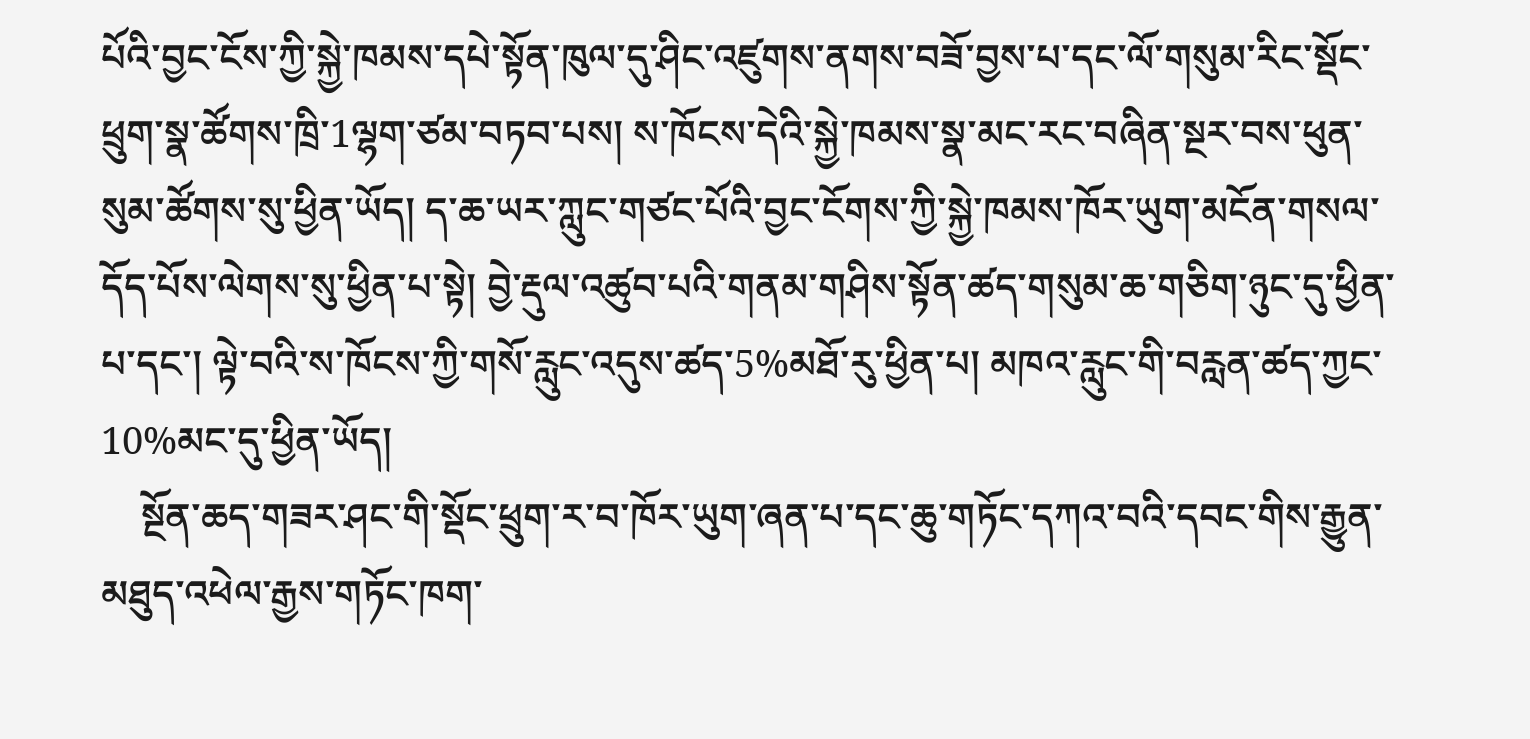པོའི་བྱང་ངོས་ཀྱི་སྐྱེ་ཁམས་དཔེ་སྟོན་ཁུལ་དུ་ཤིང་འཛུགས་ནགས་བཟོ་བྱས་པ་དང་ལོ་གསུམ་རིང་སྡོང་ཕྲུག་སྣ་ཚོགས་ཁྲི་1ལྷག་ཙམ་བཏབ་པས། ས་ཁོངས་དེའི་སྐྱེ་ཁམས་སྣ་མང་རང་བཞིན་སྔར་བས་ཕུན་སུམ་ཚོགས་སུ་ཕྱིན་ཡོད། ད་ཆ་ཡར་ཀླུང་གཙང་པོའི་བྱང་ངོགས་ཀྱི་སྐྱེ་ཁམས་ཁོར་ཡུག་མངོན་གསལ་དོད་པོས་ལེགས་སུ་ཕྱིན་པ་སྟེ། བྱེ་རྡུལ་འཚུབ་པའི་གནམ་གཤིས་སྟོན་ཚད་གསུམ་ཆ་གཅིག་ཉུང་དུ་ཕྱིན་པ་དང་། ལྟེ་བའི་ས་ཁོངས་ཀྱི་གསོ་རླུང་འདུས་ཚད་5%མཐོ་རུ་ཕྱིན་པ། མཁའ་རླུང་གི་བརླན་ཚད་ཀྱང་10%མང་དུ་ཕྱིན་ཡོད།
    སྔོན་ཆད་གཟར་ཤང་གི་སྡོང་ཕྲུག་ར་བ་ཁོར་ཡུག་ཞན་པ་དང་ཆུ་གཏོང་དཀའ་བའི་དབང་གིས་རྒྱུན་མཐུད་འཕེལ་རྒྱས་གཏོང་ཁག་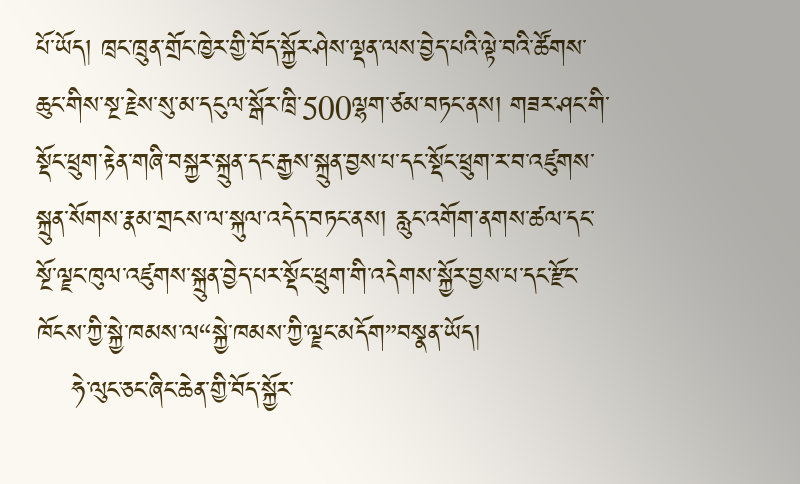པོ་ཡོད། ཁྲང་ཁྲུན་གྲོང་ཁྱེར་གྱི་བོད་སྐྱོར་ཤེས་ལྡན་ལས་བྱེད་པའི་ལྟེ་བའི་ཚོགས་ཆུང་གིས་སྔ་རྗེས་སུ་མ་དངུལ་སྒོར་ཁྲི་500ལྷག་ཙམ་བཏང་ནས། གཟར་ཤང་གི་སྡོང་ཕྲུག་རྟེན་གཞི་བསྐྱར་སྐྲུན་དང་རྒྱས་སྐྲུན་བྱས་པ་དང་སྡོང་ཕྲུག་ར་བ་འཛུགས་སྐྲུན་སོགས་རྣམ་གྲངས་ལ་སྐུལ་འདེད་བཏང་ནས། རླུང་འགོག་ནགས་ཚལ་དང་སྔོ་ལྗང་ཁུལ་འཛུགས་སྐྲུན་བྱེད་པར་སྡོང་ཕྲུག་གི་འདེགས་སྐྱོར་བྱས་པ་དང་རྫོང་ཁོངས་ཀྱི་སྐྱེ་ཁམས་ལ“སྐྱེ་ཁམས་ཀྱི་ལྗང་མདོག”བསྣན་ཡོད།
    ཧེ་ལུང་ཅང་ཞིང་ཆེན་གྱི་བོད་སྐྱོར་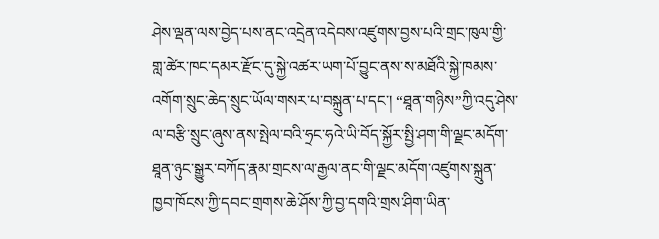ཤེས་ལྡན་ལས་བྱེད་པས་ནང་འདྲེན་འདེབས་འཛུགས་བྱས་པའི་གྲང་ཁུལ་གྱི་གླ་ཚེར་ཁང་དམར་རྫོང་དུ་སྐྱེ་འཚར་ཡག་པོ་བྱུང་ནས་ས་མཐོའི་སྐྱེ་ཁམས་འགོག་སྲུང་ཆེད་སྲུང་ཡོལ་གསར་པ་བསྐྲུན་པ་དང་། “ཐཱན་གཉིས”ཀྱི་འདུ་ཤེས་ལ་བརྩི་སྲུང་ཞུས་ནས་སྤེལ་བའི་ཧྲང་ཧའེ་ཡི་བོད་སྐྱོར་སྤྱི་ཤག་གི་ལྗང་མདོག་ཐཱན་ཉུང་སྒྱུར་བཀོད་རྣམ་གྲངས་ལ་རྒྱལ་ནང་གི་ལྗང་མདོག་འཛུགས་སྐྲུན་ཁྱབ་ཁོངས་ཀྱི་དབང་གྲགས་ཆེ་ཤོས་ཀྱི་བྱ་དགའི་གྲས་ཤིག་ཡིན་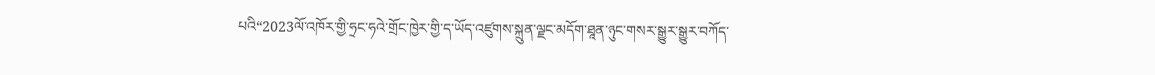པའི“2023ལོ་འཁོར་གྱི་ཧྲང་ཧའེ་གྲོང་ཁྱེར་གྱི་ད་ཡོད་འཛུགས་སྐྲུན་ལྗང་མདོག་ཐཱན་ཉུང་གསར་སྒྱུར་སྒྱུར་བཀོད་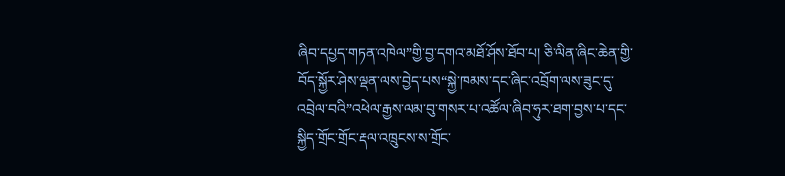ཞིབ་དཔྱད་གཏན་འཁེལ”གྱི་བྱ་དགའ་མཐོ་ཤོས་ཐོབ་པ། ཅི་ལིན་ཞིང་ཆེན་གྱི་བོད་སྐྱོར་ཤེས་ལྡན་ལས་བྱེད་པས“སྐྱེ་ཁམས་དང་ཞིང་འབྲོག་ལས་ཟུང་དུ་འབྲེལ་བའི”འཕེལ་རྒྱས་ལམ་བུ་གསར་པ་འཚོལ་ཞིབ་ཧུར་ཐག་བྱས་པ་དང་སྐྱིད་གྲོང་གྲོང་རྡལ་འཁྲུངས་ས་གྲོང་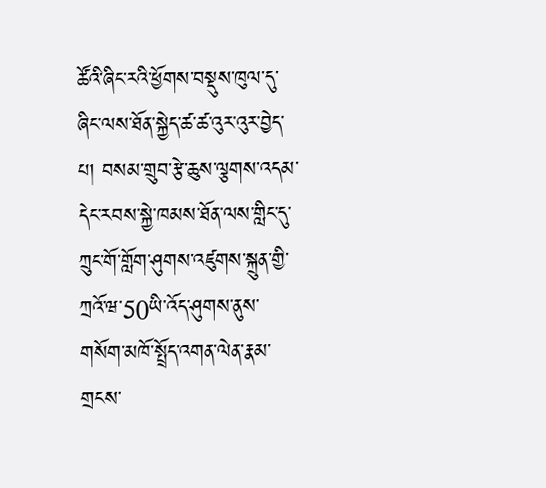ཚོའི་ཞིང་རའི་ཕྱོགས་བསྡུས་ཁུལ་དུ་ཞིང་ལས་ཐོན་སྐྱེད་ཚ་ཚ་འུར་འུར་བྱེད་པ། བསམ་གྲུབ་རྩེ་ཆུས་ལྕགས་འདམ་དེང་རབས་སྐྱེ་ཁམས་ཐོན་ལས་གླིང་དུ་ཀྲུང་གོ་གློག་ཤུགས་འཛུགས་སྐྲུན་གྱི་ཀྲའོ་ཝ་50ཡི་འོད་ཤུགས་ནུས་གསོག་མཁོ་སྤྲོད་འགན་ལེན་རྣམ་གྲངས་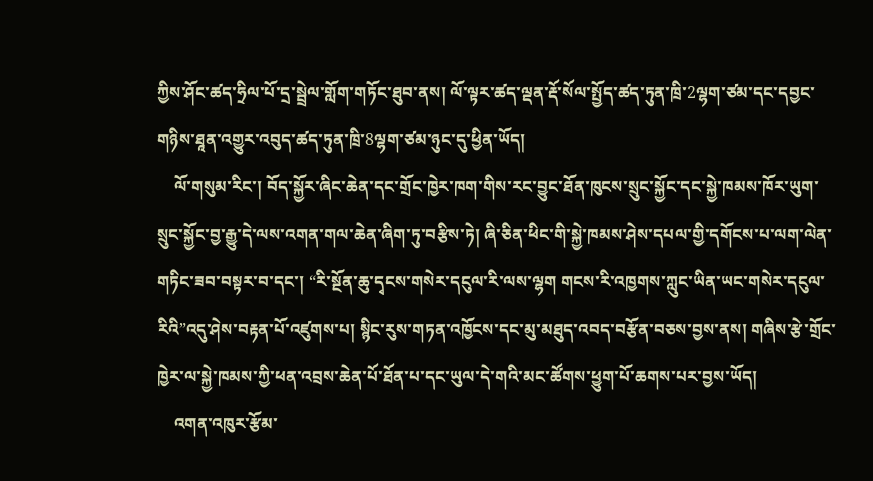ཀྱིས་ཤོང་ཚད་ཧྲིལ་པོ་དྲ་སྦྲེལ་གློག་གཏོང་ཐུབ་ནས། ལོ་ལྟར་ཚད་ལྡན་རྡོ་སོལ་སྤྱོད་ཚད་ཏུན་ཁྲི་2ལྷག་ཙམ་དང་དབྱང་གཉིས་ཐཱན་འགྱུར་འབུད་ཚད་ཏུན་ཁྲི་8ལྷག་ཙམ་ཉུང་དུ་ཕྱིན་ཡོད།
    ལོ་གསུམ་རིང་། བོད་སྐྱོར་ཞིང་ཆེན་དང་གྲོང་ཁྱེར་ཁག་གིས་རང་བྱུང་ཐོན་ཁུངས་སྲུང་སྐྱོང་དང་སྐྱེ་ཁམས་ཁོར་ཡུག་སྲུང་སྐྱོང་བྱ་རྒྱུ་དེ་ལས་འགན་གལ་ཆེན་ཞིག་ཏུ་བརྩིས་ཏེ། ཞི་ཅིན་ཕིང་གི་སྐྱེ་ཁམས་ཤེས་དཔལ་གྱི་དགོངས་པ་ལག་ལེན་གཏིང་ཟབ་བསྟར་བ་དང་། “རི་སྔོན་ཆུ་དྭངས་གསེར་དངུལ་རི་ལས་ལྷག གངས་རི་འཁྱགས་ཀླུང་ཡིན་ཡང་གསེར་དངུལ་རིའི”འདུ་ཤེས་བརྟན་པོ་འཛུགས་པ། སྙིང་རུས་གཏན་འཁྱོངས་དང་མུ་མཐུད་འབད་བརྩོན་བཅས་བྱས་ནས། གཞིས་རྩེ་གྲོང་ཁྱེར་ལ་སྐྱེ་ཁམས་ཀྱི་ཕན་འབྲས་ཆེན་པོ་ཐོན་པ་དང་ཡུལ་དེ་གའི་མང་ཚོགས་ཕྱུག་པོ་ཆགས་པར་བྱས་ཡོད།
    འགན་འཁུར་རྩོམ་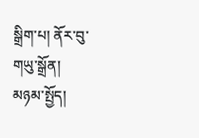སྒྲིག་པ། ནོར་བུ་གཡུ་སྒྲོན།
མཉམ་སྤྱོད།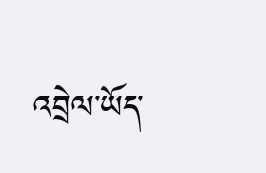འབྲེལ་ཡོད་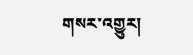གསར་འགྱུར།